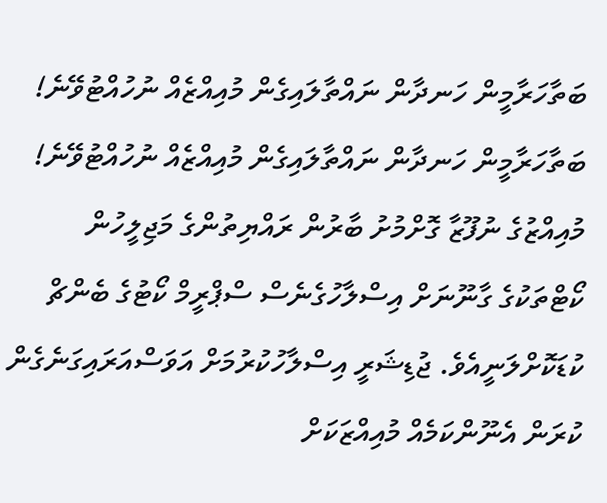ބަތާހަރާމީން ހަނދާން ނައްތާލައިގެން މުއިއްޒެއް ނުހުއްޓުވޭނެ!
ބަތާހަރާމީން ހަނދާން ނައްތާލައިގެން މުއިއްޒެއް ނުހުއްޓުވޭނެ!
މުއިއްޒުގެ ނުފޫޒާ ގޮށްމުށު ބާރުން ރައްޔިތުންގެ މަޖިލީހުން ކޯޓްތަކުގެ ގާނޫނަށް އިސްލާހުގެނެސް ސްޕްރީމް ކޯޓުގެ ބެންޗް ކުޑަކޮށްލަނީއެވެ. ޖުޑިޝަރީ އިސްލާހުކުރުމަށް އަވަސްއަރައިގަނެގެން ކުރަން އެނޫންކަމެއް މުއިއްޒަކަށް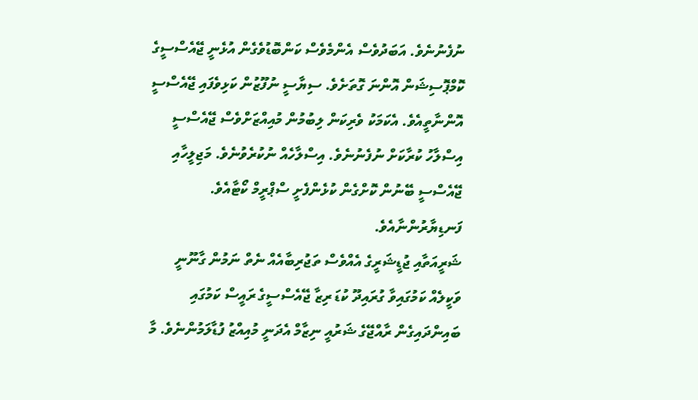ނުފެނުނެވެ. އަބަދުވެސް އެންމެވެސް ކަންބޮޑުވެގެން އުޅެނީ ޖޭއެސްސީގެ ކޮމްޕޮސިޝަން އޮންނަ ގޮތަށެވެ. ސިޔާސީ ނުފޫޒުން ކަޅިވެފައި ޖޭއެސްސީ އޮންނާތީއެވެ. އެކަމަކު ވެރިކަން ލިބުމުން މުއިއްޒަށްވެސް ޖޭއެސްސީ އިސްލާހު ކުރާކަށް ނުފެނުނެވެ. އިސްލާހެއް ނުކުރެވުނެވެ. މަޖިލީހާއި ޖޭއެސްސީ ބޭނުން ކޮށްގެން ކުޅެންފެށީ ސްޕްރީމް ކޯޓާއެވެ. ފަނޑިޔާރުންނާއެވެ.
ޝަރީއަތާއި ޖުޑީޝަރީގެ އެއްވެސް ތަޖުރިބާއެއް ނެތް ނަމުން ގާނޫނީ ވަކީލެއް ކަމުގައިވާ ގުރައިދޫ ކުޑަ ރިޒާ ޖޭއެސްސީގެ ރައީސް ކަމުގައި ބައިންދައިގެން ރާއްޖޭގެ ޝަރުއީ ނިޒާމް އެދަނީ މުއިއްޒު ފުޑާލަމުންނެވެ. މާ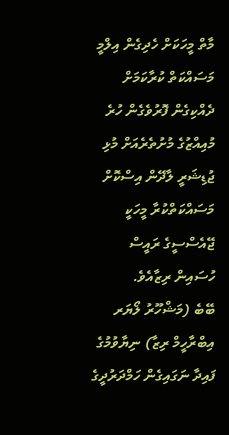މާތް މީހަކަށް ހެދިގެން އިލްމީ މަސައްކަތް ކުރާކަމަށް ދެއްކިގެން ފޮރުވެގެން ހުރެ މުއިއްޒުގެ މުށުތެރެއަށް މުޅި ޖުޑިޝަރީ ލާދޭން އިސްކޮށް މަސައްކަތްކުރާ މީހަކީ ޖޭއެސްސީގެ ރައީސް ހުސައިން ރިޒާއެވެ.
ބޭބެ (މަޝްހޫރު ލޯޔަރ އިބްރާހީމް ރިޒާ) ނިޔާވުމުގެ ފައިދާ ނަގައިގެން ހަމްދަރުދީގެ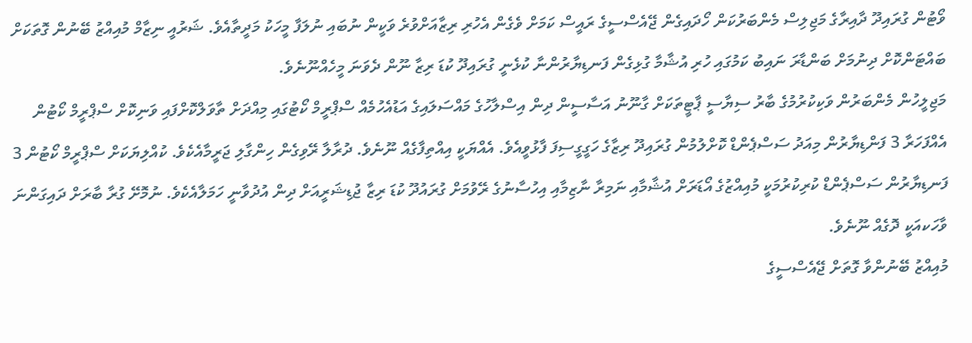ވޯޓުން ގުރައިދޫ ދާއިރާގެ މަޖިލިސް މެންބަރުކަން ހޯދައިގެން ޖޭއެސްސީގެ ރައީސް ކަމަށް ވެގެން އެހުރި ރިޒާއަށްވުރެ ވަކީން ނުބައި ނުލަފާ މީހަކު މަދީތާއެވެ. ޝަރުއީ ނިޒާމް މުއިއްޒު ބޭނުން ގޮތަކަށް ބައްޓަންކޮށް ދިނުމަށް ބަންޑާރަ ނައިބު ކަމުގައި ހުރި އުޝާމާ ގުޅިގެން ފަނޑިޔާރުންނާ ކުޅެނީ ގުރައިދޫ ކުޑަ ރިޒާ ނޫން ދެވަނަ މީހެއްނޫނެވެ.
މަޖިލީހުން މެންބަރުން ވަކިކުރުމުގެ ބާރު ސިޔާސީ ޕާޓީތަކަށް ގާނޫނު އަސާސީން ދިން އިސްލާހުގެ މައްސަލައިގެ އަޑުއެހުމެއް ސްޕްރީމް ކޯޓުގައި މިއްދަށް ތާވަލްކޮށްފައި ވަނިކޮށް ސްޕްރީމް ކޯޓުން އެއްފަހަރާ 3 ފަންޑިޔާރުން މިއަދު ސަސްޕެންޑް ކޮށްލުމުން ގުރައިދޫ ރިޒާގެ ހަގީގީސިފަ ފާޅުވީއެވެ. އެއްޔަކީ އިއްތިފާގެއް ނޫނެވެ. ދުރާލާ ރޭވިގެން ހިންގާލި ޖަރީމާއެކެވެ. ކުއްލިޔަކަށް ސްޕްރީމް ކޯޓުން 3 ފަނޑިޔާރުން ސަސްޕެންޑް ކުރިކުރުމަކީ މުއިއްޒުގެ އޯޑަރަށް އުޝާމާއި ނަމިރާ ނާޒިމާއި އިހުސާނުގެ ރޭވުމަށް ގުރައުދޫ ކުޑަ ރިޒާ ޖުޑިޝަރީއަށް ދިން އުދުވާނީ ހަމަލާއެކެވެ. ނުމޮށޭ ގުރާ ބާރަށް ދައިގަންނަ ވާހަކއަކީ ދޮގެއް ނޫނެވެ.
މުއިއްޒު ބޭނުންވާ ގޮތަށް ޖޭއެސްސީގެ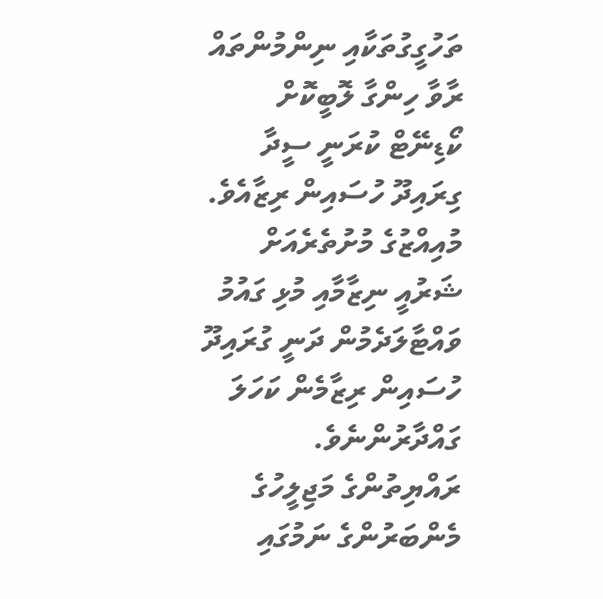ތަހުގީގުތަކާއި ނިންމުންތައް ރާވާ ހިންގާ ލޮބީކޮށް ކޯޑިނޭޓް ކުރަނީ ސީދާ ގިރައިދޫ ހުސައިން ރިޒާއެވެ. މުއިއްޒުގެ މުށުތެރެއަށް ޝަރުއީ ނިޒާމާއި މުޅި ގައުމު ވައްޓާލަދެމުން ދަނީ ގުރައިދޫ ހުސައިން ރިޒާމެން ކަހަލަ ގައްދާރުންނެވެ. ރައްޔިތުންގެ މަޖިލީހުގެ މެންބަރުންގެ ނަމުގައި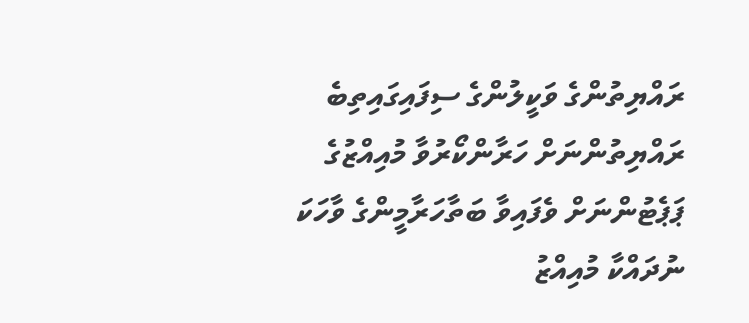ރައްޔިތުންގެ ވަކީލުންގެ ސިފައިގައިތިބެ ރައްޔިތުންނަށް ހަރާންކޯރުވާ މުއިއްޒުގެ ޕަޕެޓުންނަށް ވެފައިވާ ބަތާހަރާމީންގެ ވާހަކަ ނުދައްކާ މުއިއްޒު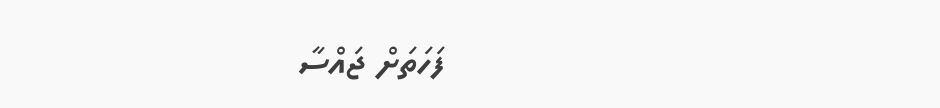ފަހަތަށް ޖައްސާ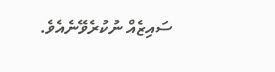ސައިޒެއް ނުކުރެވޭނެއެވެ.